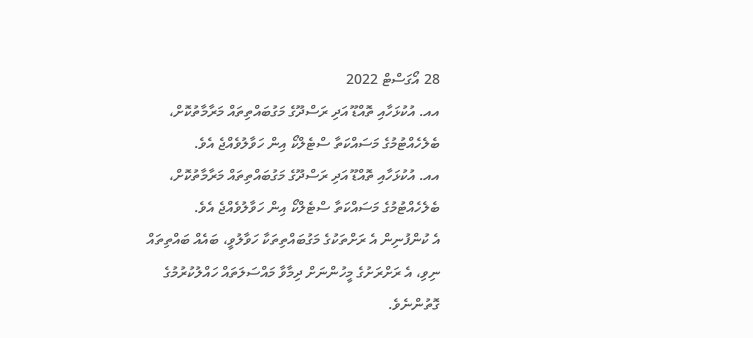28 އޯގަސްޓް 2022
އއ. އުކުޅަހާއި ތޮއްޑޫ އަދި ރަސްދޫގެ މަގުބައްތިތައް މަރާމާތުކޮށް، ބެލެހެއްޓުމުގެ މަސައްކަތާ ސްޓެލްކޯ އިން ހަވާލުވެއްޖެ އެވެ.
އއ. އުކުޅަހާއި ތޮއްޑޫ އަދި ރަސްދޫގެ މަގުބައްތިތައް މަރާމާތުކޮށް، ބެލެހެއްޓުމުގެ މަސައްކަތާ ސްޓެލްކޯ އިން ހަވާލުވެއްޖެ އެވެ.
އެ ކުންފުނިން އެ ރަށްތަކުގެ މަގުބައްތިތަކާ ހަވާލުވީ، ބައެއް ބައްތިތައް ނިވި، އެ ރަށްރަށުގެ މީހުންނަށް ދިމާވާ މައްސަލަތައް ހައްލުކުރުމުގެ ގޮތުންނެވެ.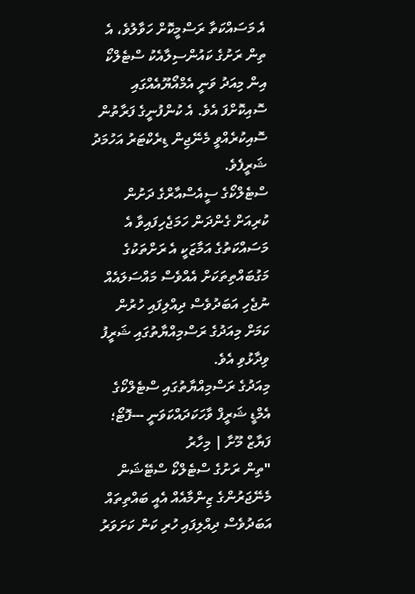އެ މަސައްކަތާ ރަސްމީކޮށް ހަވާލުވެ، އެ ތިން ރަށުގެ ކައުންސިލާއެކު ސްޓެލްކޯ އިން މިއަދު ވަނީ އެމްއޯޔޫއެއްގައި ސޮއިކޮށްފަ އެވެ. އެ ކުންފުނީގެ ފަރާތުން ސޮއިކުރެއްވީ މެނޭޖިން ޑިރެކްޓަރު އަހުމަދު ޝަރީފެވެ.
ސްޓެލްކޯގެ ސީއެސްއާރްގެ ދަށުން ކުރިއަށް ގެންދަން ހަމަޖެހިފައިވާ އެ މަސައްކަތުގެ އަމާޒަކީ އެ ރަށްތަކުގެ މަގުބައްތިތަކަށް އެއްވެސް މައްސަލައެއް ނުޖެހި އަބަދުވެސް ދިއްލިފައި ހުރުން ކަމަށް މިއަދުގެ ރަސްމިއްޔާތުގައި ޝަރީފު ވިދާޅުވި އެވެ.
މިއަދުގެ ރަސްމިއްޔާތުގައި ސްޓެލްކޯގެ އެމްޑީ ޝަރީފް ވާހަކަދައްކަވަނީ ---ފޮޓޯ؛ ފަޔާޒް މޫށާ | މިހާރު
"ތިން ރަށުގެ ސްޓެލްކޯ ސްޓޭޝަން މެނޭޖަރުންގެ ޒިންމާއެއް އެއީ ބައްތިތައް އަބަދުވެސް ދިއްލިފައި ހުރި ކަން ކަށަވަރު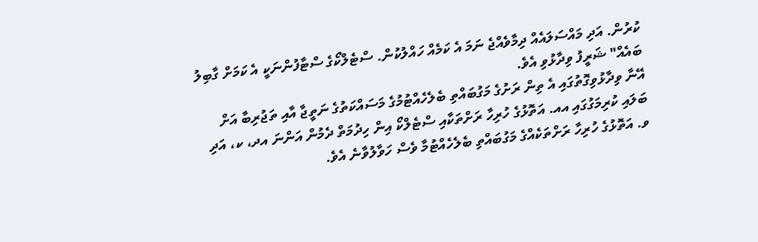ކުރުން. އަދި މައްސަލައެއް ދިމާވެއްޖެ ނަމަ އެ ކަމެއް ހައްލުކުން. ސްޓެލްކޯގެ ސްޓާފުންނަކީ އެ ކަމަށް ގާބިލު ބައެއް" ޝަރީފު ވިދާޅުވި އެވެ.
އޭނާ ވިދާޅުވިގޮތުގައި އެ ތިން ރަށުގެ މަގުބައްތި ބެލެހެއްޓުމުގެ މަސައްކަތުގެ ނަތީޖާ އާއި ތަޖުރިބާ އަށް ބަލައި ކުރިމަގުގައި އއ. އަތޮޅުގެ ހުރިހާ ރަށްތަކާއި ސްޓެލްކޯ އިން ހިދުމަތް ދެމުން އަންނަ އދ، ކ، އަދި ވ. އަތޮޅުގެ ހުރިހާ ރަށްތަކެއްގެ މަގުބައްތި ބެލެހެއްޓުމާ ވެސް ހަވާލުވާނެ އެވެ.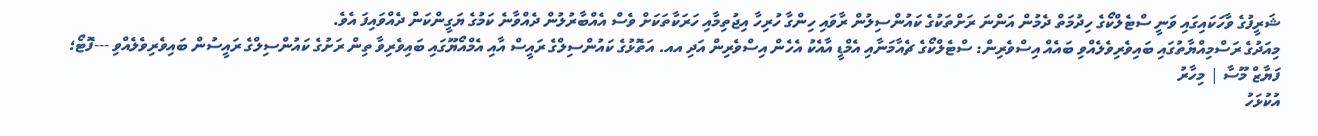ޝަރީފުގެ ވާހަކައިގައި ވަނީ ސްޓެލްކޯގެ ހިދުމަތް ދެމުން އަންނަ ރަށްތަކުގެ ކައުންސިލުން ރާވައި ހިންގާ ހުރިހާ އިޖުތިމާއި ހަރަކާތަކަށް ވެސް އެއްބާރުލުން ދެއްވާނެ ކަމުގެ ޔަގީންކަން ދެއްވައިފަ އެވެ.
މިއަދުގެ ރަސްމިއްޔާތުގައި ބައިވެރިވެލެއްވި ބައެއް އިސްވެރިން: ސްޓެލްކޯގެ ޗެއާމަނާއި އެމްޑީ އާއެކު އެހެން އިސްވެރިން އަދި އއ. އަތޮޅުގެ ކައުންސިލްގެ ރައީސް އާއި އެމްއޯޔޫގައި ބައިވެރިވާ ތިން ރަށުގެ ކައުންސިލްގެ ރައީސުން ބައިވެރިވެލެއްވި ---ފޮޓޯ؛ ފަޔާޒް މޫސާ | މިހާރު
އުކުޅަހު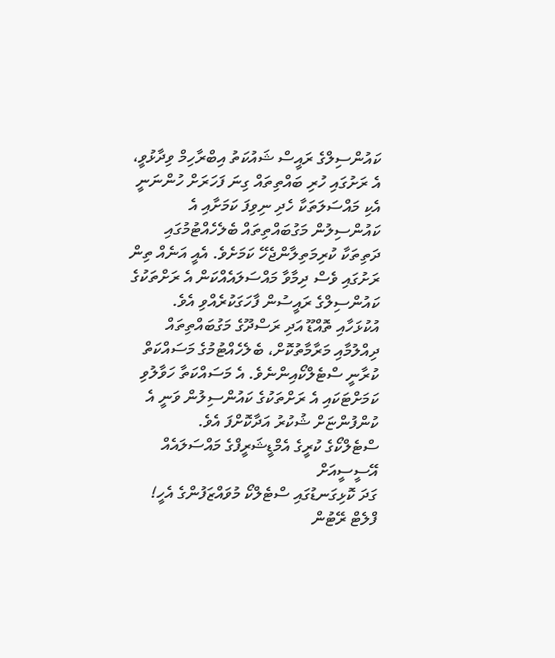ކައުންސިލްގެ ރައީސް ޝައުކަތު އިބްރާހިމް ވިދާޅުވީ، އެ ރަށުގައި ހުރި ބައްތިތައް ގިނަ ފަހަރަށް ހުންނަނީ އެކި މައްސަލަތަކާ ހެދި ނިވިފަ ކަމަށާއި އެ ކައުންސިލުން މަގުބައްތިތައް ބެލެހެއްޓުމުގައި ދަތިތަކާ ކުރިމަތިލާންޖެހޭ ކަމަށެވެ. އެއީ އަނެއް ތިން ރަށުގައި ވެސް ދިމާވާ މައްސަލައެއްކަން އެ ރަށްތަކުގެ ކައުންސިލްގެ ރައީސުން ފާހަގަކުރެއްވި އެވެ.
އުކުޅަހާއި ތޮއްޑޫ އަދި ރަސްދޫގެ މަގުބައްތިތައް ދިއްލުމާއި މަރާމާތުކޮށް، ބެލެހެއްޓުމުގެ މަސައްކަތް ކުރާނީ ސްޓެލްކޯއިންނެވެ. އެ މަސައްކަތާ ހަވާލުވި ކަމަށްޓަކައި އެ ރަށްތަކުގެ ކައުންސިލުން ވަނީ އެ ކުންފުންޏަށް ޝުކުރު އަދާކޮށްފަ އެވެ.
ސްޓެލްކޯގެ ކުރީގެ އެމްޑީޝަރީފްގެ މައްސަލައެއް އޭސީސީއަށް
ގަދަ ކޮޅިގަނޑުގައި ސްޓެލްކޯ މުވައްޒަފުންގެ އެހީ!
ފްލެޓް ރޭޓުން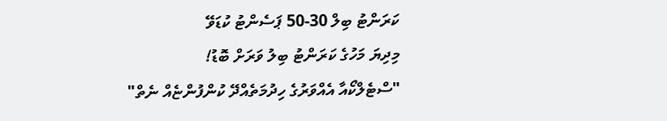ކަރަންޓު ބިލް 30-50 ޕަސެންޓު ކުޑަވޭ
މިދިޔަ މަހުގެ ކަރަންޓު ބިލު ވަރަށް ބޮޑު!
"ސްޓެލްކޯއާ އެއްވަރުގެ ހިދުމަތެއްދޭ ކުންފުންޏެއް ނެތް"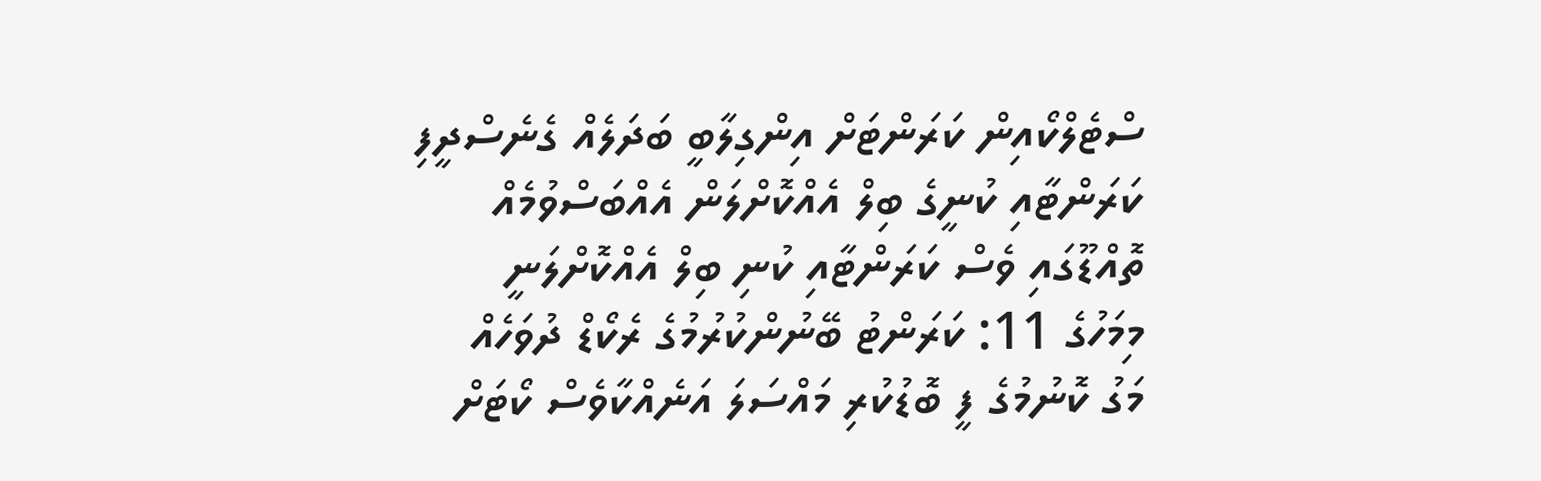ސްޓެލްކޯއިން ކަރަންޓަށް އިންގިލާބީ ބަދަލެއް ގެނެސްދީފި
ކަރަންޓާއި ކުނީގެ ބިލް އެއްކޮށްލަން އެއްބަސްވުމެއް
ތޮއްޑޫގައި ވެސް ކަރަންޓާއި ކުނި ބިލް އެއްކޮށްލަނީ
މިމަހުގެ 11: ކަރަންޓު ބޭނުންކުރުމުގެ ރެކޯޑް ދުވަހެއް
މަގު ކޮނުމުގެ ފީ ބޮޑުކުރި މައްސަލަ އަނެއްކާވެސް ކޯޓަށް